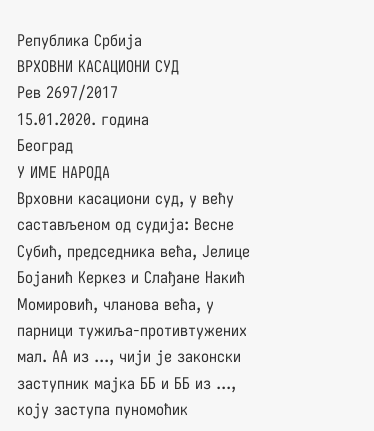Република Србија
ВРХОВНИ КАСАЦИОНИ СУД
Рев 2697/2017
15.01.2020. година
Београд
У ИМЕ НАРОДА
Врховни касациони суд, у већу састављеном од судија: Весне Субић, председника већа, Јелице Бојанић Керкез и Слађане Накић Момировић, чланова већа, у парници тужиља-противтужених мал. АА из ..., чији је законски заступник мајка ББ и ББ из ..., коју заступа пуномоћик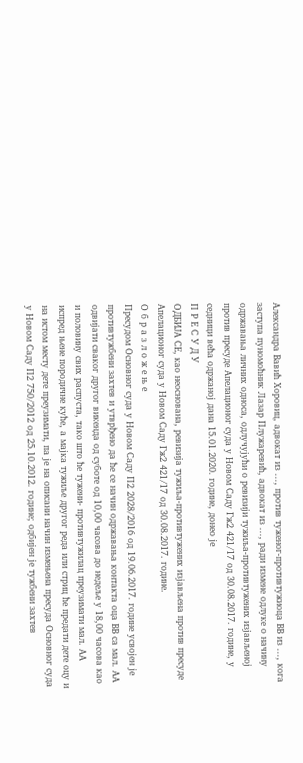Александра Вавић Хоровиц, адвокат из ..., против туженог-противтужиоца ВВ из ..., кога заступа пуномоћник Лазар Плужаревић, адвокат из ..., ради измене одлуке о начину одржавања личних односа, одлучујући о ревизији тужиља-противтужених изјављеној против пресуде Апелационог суда у Новом Саду Гж2 421/17 од 30.08.2017. године, у седници већа одржаној дана 15.01.2020. године, донео је
П Р Е С У Д У
ОДБИЈА СЕ, као неоснована, ревизија тужиља-противтужених изјављена против пресуде Апелационог суда у Новом Саду Гж2 421/17 од 30.08.2017. године.
О б р а з л о ж е њ е
Пресудом Основног суда у Новом Саду П2 2028/2016 од 19.06.2017. године усвојен је противтужбени захтев и утврђено да ће се начин одржавања контакта оца ВВ са мал. АА одвијати сваког другог викенда од суботе од 10,00 часова до недеље у 18,00 часова као и половину свих распуста, тако што ће тужени- противтужилац преузимати мал. АА испред њене породичне куће, а мајка тужиље другог реда или стриц ће предати дете оцу и на истом месту дете преузимати, па је на описани начин измењена пресуда Основног суда у Новом Саду П2 750/2012 од 25.10.2012. године; одбијен је тужбени захтев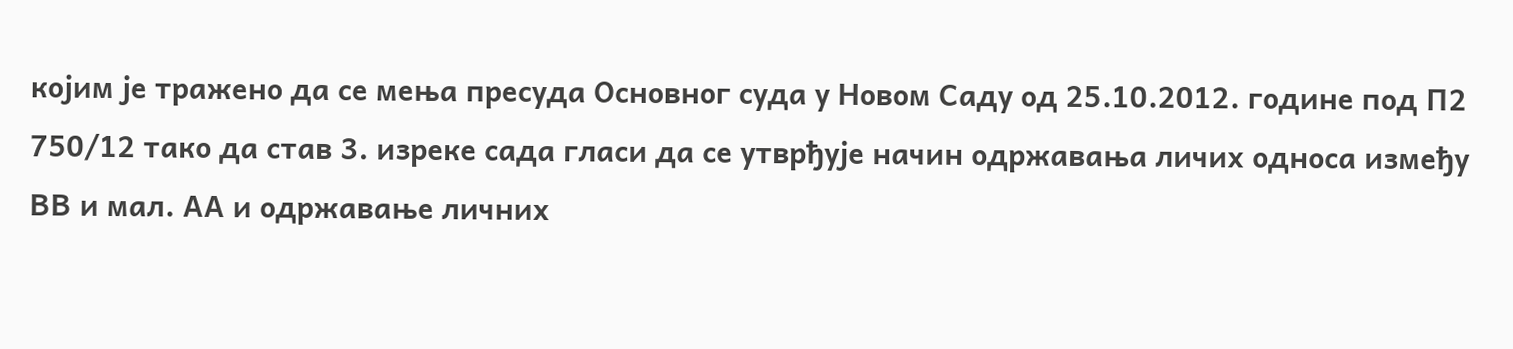којим је тражено да се мења пресуда Основног суда у Новом Саду од 25.10.2012. године под П2 750/12 тако да став 3. изреке сада гласи да се утврђује начин одржавања личих односа између ВВ и мал. АА и одржавање личних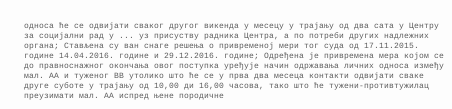односа ће се одвијати сваког другог викенда у месецу у трајању од два сата у Центру за социјални рад у ... уз присуству радника Центра, а по потреби других надлежних органа; Стављена су ван снаге решења о привременој мери тог суда од 17.11.2015. године 14.04.2016. године и 29.12.2016. године; Одређена је привремена мера којом се до правноснажног окончања овог поступка уређује начин одржавања личних односа између мал. АА и туженог ВВ утолико што ће се у прва два месеца контакти одвијати сваке друге суботе у трајању од 10,00 ди 16,00 часова, тако што ће тужени-противтужилац преузимати мал. АА испред њене породичне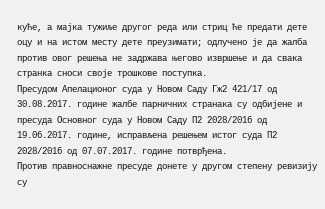куће, а мајка тужиље другог реда или стриц ће предати дете оцу и на истом месту дете преузимати; одлучено је да жалба против овог решења не задржава његово извршење и да свака странка сноси своје трошкове поступка.
Пресудом Апелационог суда у Новом Саду Гж2 421/17 од 30.08.2017. године жалбе парничних странака су одбијене и пресуда Основног суда у Новом Саду П2 2028/2016 од 19.06.2017. године, исправљена решењем истог суда П2 2028/2016 од 07.07.2017. године потврђена.
Против правноснажне пресуде донете у другом степену ревизију су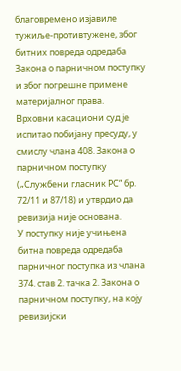благовремено изјавиле тужиље-противтужене, због битних повреда одредаба Закона о парничном поступку и због погрешне примене материјалног права.
Врховни касациони суд је испитао побијану пресуду, у смислу члана 408. Закона о парничном поступку („Службени гласник РС“ бр. 72/11 и 87/18) и утврдио да ревизија није основана.
У поступку није учињена битна повреда одредаба парничног поступка из члана 374. став 2. тачка 2. Закона о парничном поступку, на коју ревизијски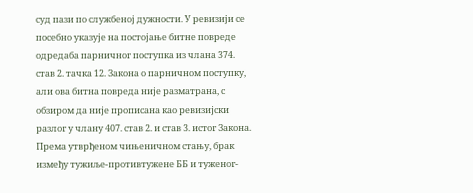суд пази по службеној дужности. У ревизији се посебно указује на постојање битне повреде одредаба парничног поступка из члана 374. став 2. тачка 12. Закона о парничном поступку, али ова битна повреда није разматрана, с обзиром да није прописана као ревизијски разлог у члану 407. став 2. и став 3. истог Закона.
Према утврђеном чињеничном стању, брак између тужиље-противтужене ББ и туженог-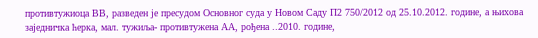противтужиоца ВВ, разведен је пресудом Основног суда у Новом Саду П2 750/2012 од 25.10.2012. године, а њихова заједничка ћерка, мал. тужиља- противтужена АА, рођена ..2010. године,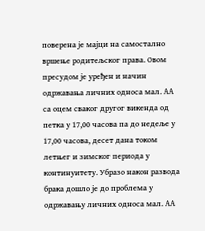поверена је мајци на самостално вршење родитељског права. Овом пресудом је уређен и начин одржавања личних односа мал. АА са оцем сваког другог викенда од петка у 17,00 часова па до недеље у 17,00 часова, десет дана током летњег и зимског периода у континуитету. Убразо након развода брака дошло је до проблема у одржавању личних односа мал. АА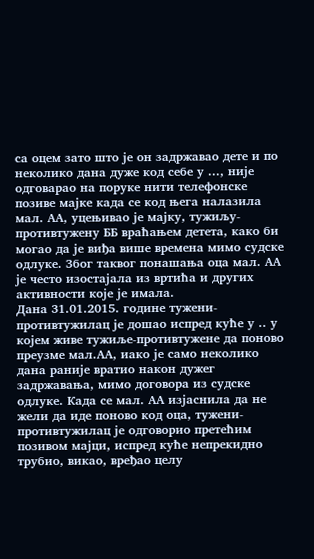са оцем зато што је он задржавао дете и по неколико дана дуже код себе у ..., није одговарао на поруке нити телефонске позиве мајке када се код њега налазила мал. АА, уцењивао је мајку, тужиљу-противтужену ББ враћањем детета, како би могао да је виђа више времена мимо судске одлуке. Због таквог понашања оца мал. АА је често изостајала из вртића и других активности које је имала.
Дана 31.01.2015. године тужени-противтужилац је дошао испред куће у .. у којем живе тужиље-противтужене да поново преузме мал.АА, иако је само неколико дана раније вратио након дужег задржавања, мимо договора из судске одлуке. Када се мал. АА изјаснила да не жели да иде поново код оца, тужени- противтужилац је одговорио претећим позивом мајци, испред куће непрекидно трубио, викао, вређао целу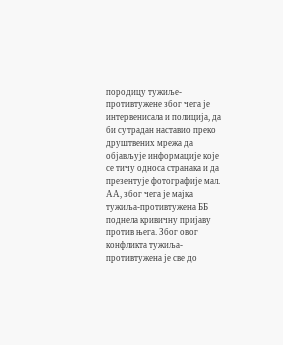породицу тужиље-противтужене због чега је интервенисала и полиција, да би сутрадан наставио преко друштвених мрежа да објављује информације које се тичу односа странака и да презентује фотографије мал. АА, због чега је мајка тужиља-противтужена ББ поднела кривичну пријаву против њега. Због овог конфликта тужиља-противтужена је све до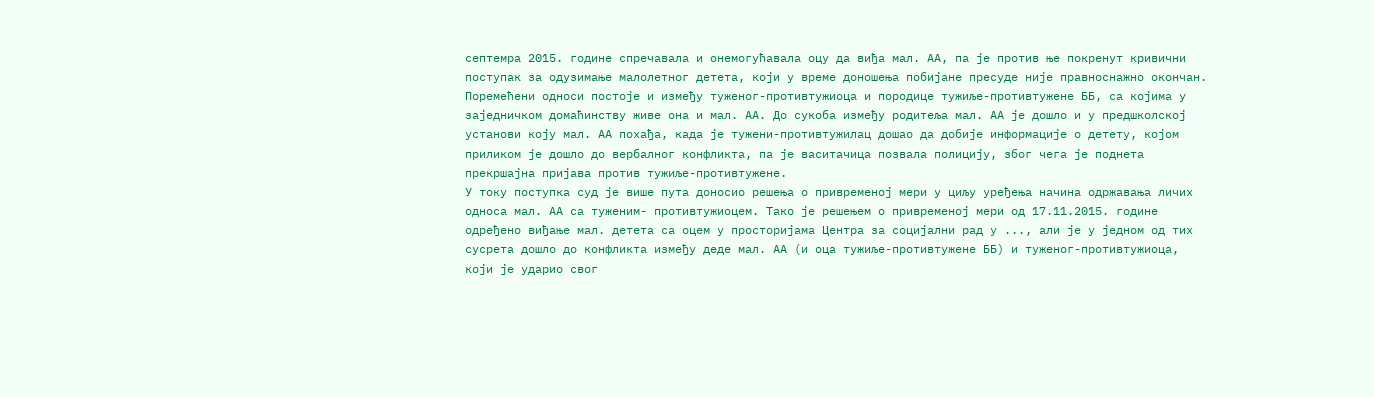септемра 2015. године спречавала и онемогућавала оцу да виђа мал. АА, па је против ње покренут кривични поступак за одузимање малолетног детета, који у време доношења побијане пресуде није правноснажно окончан. Поремећени односи постоје и између туженог-противтужиоца и породице тужиље-противтужене ББ, са којима у заједничком домаћинству живе она и мал. АА. До сукоба између родитеља мал. АА је дошло и у предшколској установи коју мал. АА похађа, када је тужени-противтужилац дошао да добије информације о детету, којом приликом је дошло до вербалног конфликта, па је васитачица позвала полицију, због чега је поднета прекршајна пријава против тужиље-противтужене.
У току поступка суд је више пута доносио решења о привременој мери у циљу уређења начина одржавања личих односа мал. АА са туженим- противтужиоцем. Тако је решењем о привременој мери од 17.11.2015. године одређено виђање мал. детета са оцем у просторијама Центра за социјални рад у ..., али је у једном од тих сусрета дошло до конфликта између деде мал. АА (и оца тужиље-противтужене ББ) и туженог-противтужиоца, који је ударио свог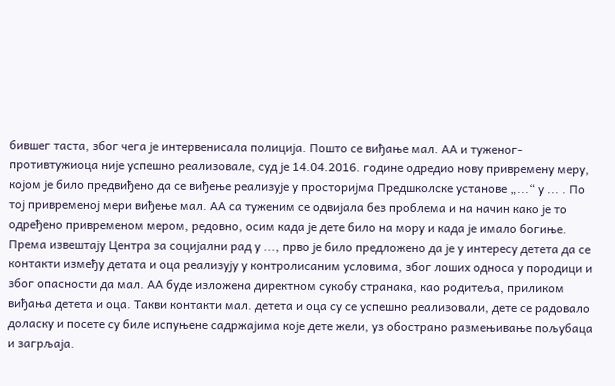бившег таста, због чега је интервенисала полиција. Пошто се виђање мал. АА и туженог- противтужиоца није успешно реализовале, суд је 14.04.2016. године одредио нову привремену меру, којом је било предвиђено да се виђење реализује у просторијма Предшколске установе „...“ у ... . По тој привременој мери виђење мал. АА са туженим се одвијала без проблема и на начин како је то одређено привременом мером, редовно, осим када је дете било на мору и када је имало богиње.
Према извештају Центра за социјални рад у ..., прво је било предложено да је у интересу детета да се контакти између детата и оца реализују у контролисаним условима, због лоших односа у породици и због опасности да мал. АА буде изложена директном сукобу странака, као родитеља, приликом виђања детета и оца. Такви контакти мал. детета и оца су се успешно реализовали, дете се радовало доласку и посете су биле испуњене садржајима које дете жели, уз обострано размењивање пољубаца и загрљаја.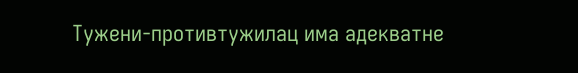Тужени-противтужилац има адекватне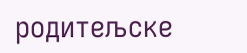родитељске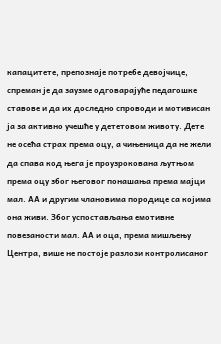капацитете, препознаје потребе девојчице, спреман је да заузме одговарајуће педагошке ставове и да их доследно спроводи и мотивисан ја за активно учешће у дететовом животу. Дете не осећа страх према оцу, а чињеница да не жели да спава код њега је проузрокована љутњом према оцу због његовог понашања према мајци мал. АА и другим члановима породице са којима она живи. Због успостављања емотивне повезаности мал. АА и оца, према мишљењу Центра, више не постоје разлози контролисаног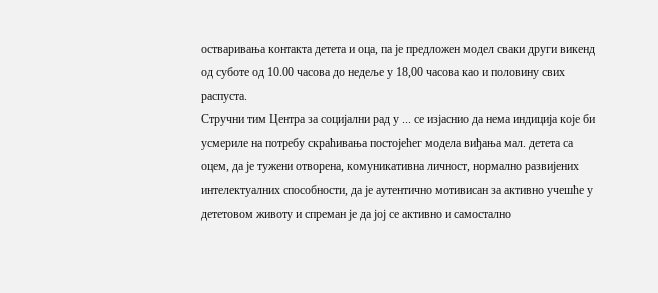остваривања контакта детета и оца, па је предложен модел сваки други викенд од суботе од 10.00 часова до недеље у 18,00 часова као и половину свих распуста.
Стручни тим Центра за социјални рад у ... се изјаснио да нема индиција које би усмериле на потребу скраћивања постојећег модела виђања мал. детета са оцем, да је тужени отворена, комуникативна личност, нормално развијених интелектуалних способности, да је аутентично мотивисан за активно учешће у дететовом животу и спреман је да јој се активно и самостално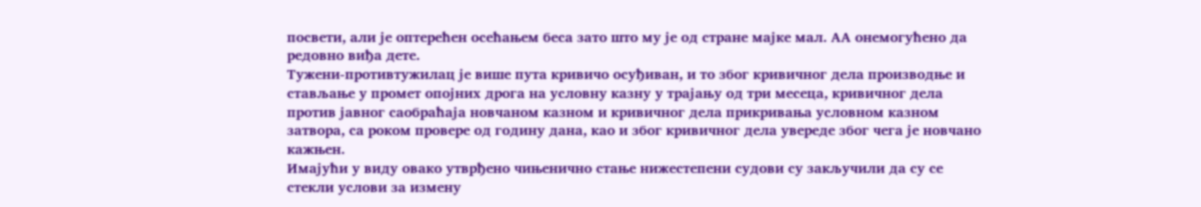посвети, али је оптерећен осећањем беса зато што му је од стране мајке мал. АА онемогућено да редовно виђа дете.
Тужени-противтужилац је више пута кривичо осуђиван, и то због кривичног дела производње и стављање у промет опојних дрога на условну казну у трајању од три месеца, кривичног дела против јавног саобраћаја новчаном казном и кривичног дела прикривања условном казном затвора, са роком провере од годину дана, као и због кривичног дела увереде због чега је новчано кажњен.
Имајући у виду овако утврђено чињенично стање нижестепени судови су закључили да су се стекли услови за измену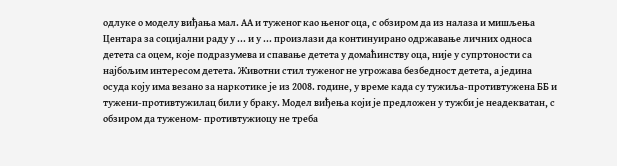одлуке о моделу виђања мал. АА и туженог као њеног оца, с обзиром да из налаза и мишљења Центара за социјални раду у ... и у ... произлази да континуирано одржавање личних односа детета са оцем, које подразумева и спавање детета у домаћинству оца, није у супртоности са најбољим интересом детета. Животни стил туженог не угрожава безбедност детета, а једина осуда коју има везано за наркотике је из 2008. године, у време када су тужиља-противтужена ББ и тужени-противтужилац били у браку. Модел виђења који је предложен у тужби је неадекватан, с обзиром да туженом- противтужиоцу не треба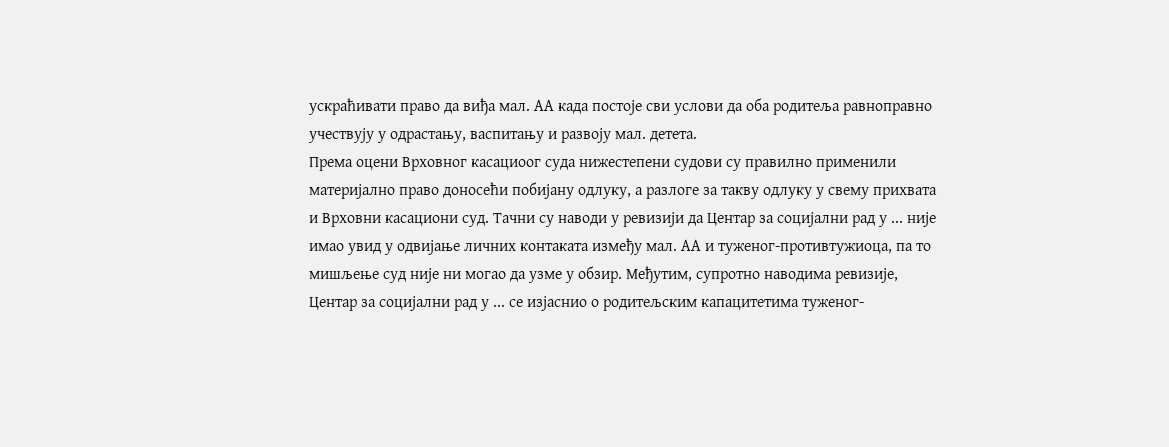ускраћивати право да виђа мал. АА када постоје сви услови да оба родитеља равноправно учествују у одрастању, васпитању и развоју мал. детета.
Према оцени Врховног касациоог суда нижестепени судови су правилно применили материјално право доносећи побијану одлуку, а разлоге за такву одлуку у свему прихвата и Врховни касациони суд. Тачни су наводи у ревизији да Центар за социјални рад у ... није имао увид у одвијање личних контаката између мал. АА и туженог-противтужиоца, па то мишљење суд није ни могао да узме у обзир. Међутим, супротно наводима ревизије, Центар за социјални рад у ... се изјаснио о родитељским капацитетима туженог-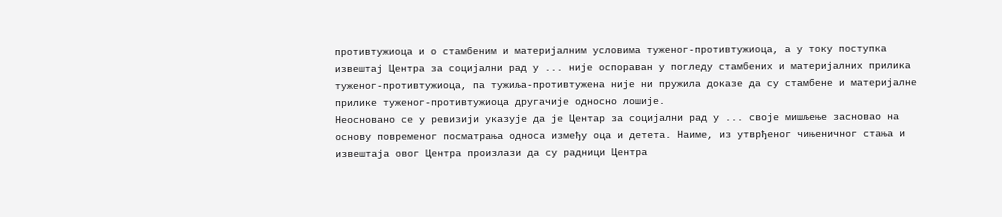противтужиоца и о стамбеним и материјалним условима туженог-противтужиоца, а у току поступка извештај Центра за социјални рад у ... није оспораван у погледу стамбених и материјалних прилика туженог-противтужиоца, па тужиља-противтужена није ни пружила доказе да су стамбене и материјалне прилике туженог-противтужиоца другачије односно лошије.
Неосновано се у ревизији указује да је Центар за социјални рад у ... своје мишљење засновао на основу повременог посматрања односа између оца и детета. Наиме, из утврђеног чињеничног стања и извештаја овог Центра произлази да су радници Центра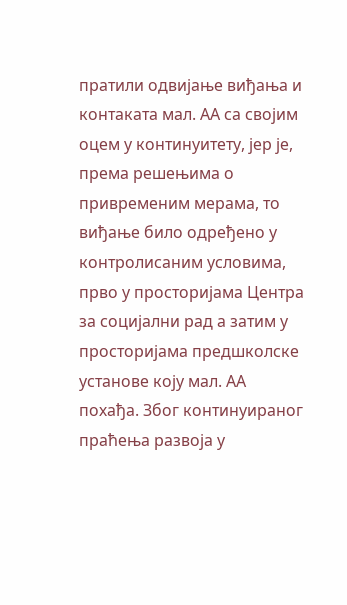пратили одвијање виђања и контаката мал. АА са својим оцем у континуитету, јер је, према решењима о привременим мерама, то виђање било одређено у контролисаним условима, прво у просторијама Центра за социјални рад а затим у просторијама предшколске установе коју мал. АА похађа. Због континуираног праћења развоја у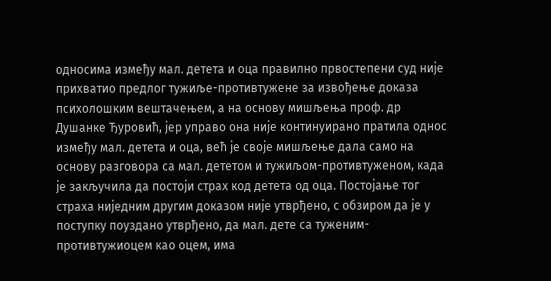односима између мал. детета и оца правилно првостепени суд није прихватио предлог тужиље-противтужене за извођење доказа психолошким вештачењем, а на основу мишљења проф. др Душанке Ђуровић, јер управо она није континуирано пратила однос између мал. детета и оца, већ је своје мишљење дала само на основу разговора са мал. дететом и тужиљом-противтуженом, када је закључила да постоји страх код детета од оца. Постојање тог страха ниједним другим доказом није утврђено, с обзиром да је у поступку поуздано утврђено, да мал. дете са туженим-противтужиоцем као оцем, има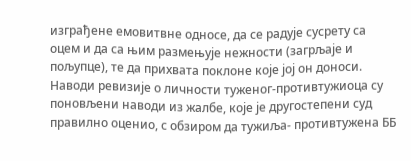изграђене емовитвне односе, да се радује сусрету са оцем и да са њим размењује нежности (загрљаје и пољупце), те да прихвата поклоне које јој он доноси.
Наводи ревизије о личности туженог-противтужиоца су поновљени наводи из жалбе, које је другостепени суд правилно оценио, с обзиром да тужиља- противтужена ББ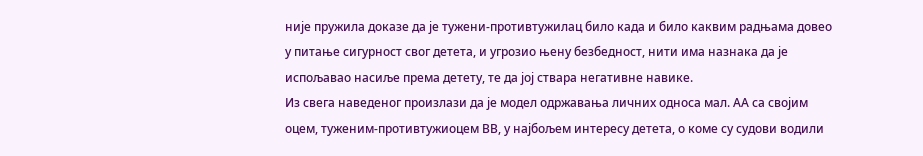није пружила доказе да је тужени-противтужилац било када и било каквим радњама довео у питање сигурност свог детета, и угрозио њену безбедност, нити има назнака да је испољавао насиље према детету, те да јој ствара негативне навике.
Из свега наведеног произлази да је модел одржавања личних односа мал. АА са својим оцем, туженим-противтужиоцем ВВ, у најбољем интересу детета, о коме су судови водили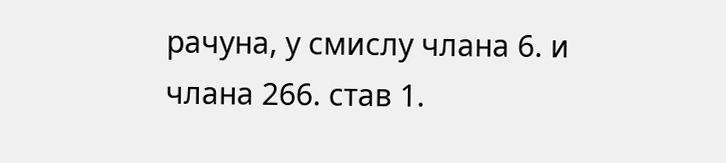рачуна, у смислу члана 6. и члана 266. став 1.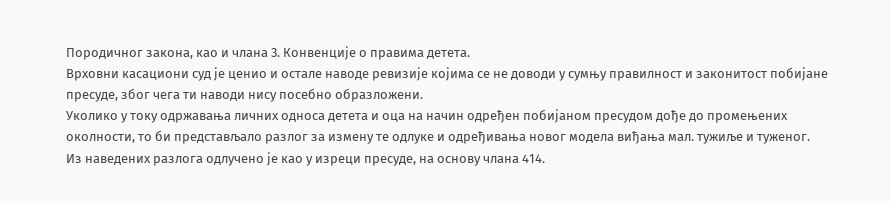Породичног закона, као и члана 3. Конвенције о правима детета.
Врховни касациони суд је ценио и остале наводе ревизије којима се не доводи у сумњу правилност и законитост побијане пресуде, због чега ти наводи нису посебно образложени.
Уколико у току одржавања личних односа детета и оца на начин одређен побијаном пресудом дође до промењених околности, то би представљало разлог за измену те одлуке и одређивања новог модела виђања мал. тужиље и туженог.
Из наведених разлога одлучено је као у изреци пресуде, на основу члана 414.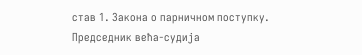став 1. Закона о парничном поступку.
Председник већа-судија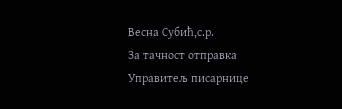Весна Субић,с.р.
За тачност отправка
Управитељ писарнице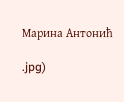Марина Антонић

.jpg)